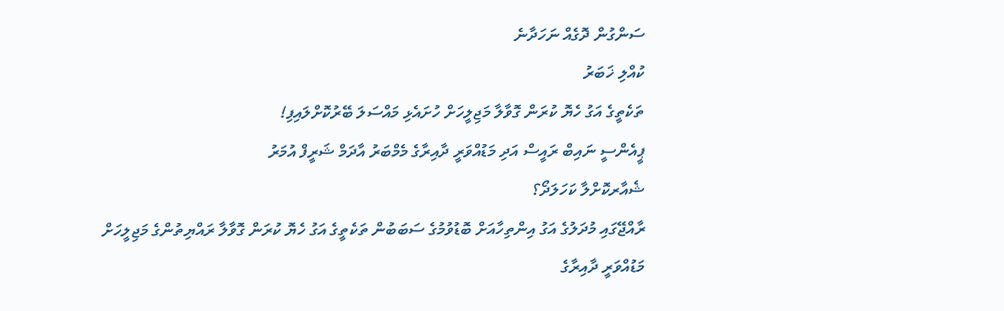ސަންގުން ދޮގެއް ނަހަދާނެ
ކުއްލި ޚަބަރު
ތަކެތީގެ އަގު ހެޔޮ ކުރަން ގޮވާލާ މަޖިލީހަށް ހުށައެޅި މައްސަލަ ބޭރުކޮށްލައިފި!
ޕީއެންސީ ނައިބް ރައީސް އަދި މަޑުއްވަރީ ދާއިރާގެ މެމްބަރު އާދަމް ޝަރީފް އުމަރު
ޝެއާރކޮށްލާ ކަހަލަދޯ؟
ރާއްޖޭގައި މުދަލުގެ އަގު އިންތިހާއަށް ބޮޑުވުމުގެ ސަބަބުން ތަކެތީގެ އަގު ހެޔޮ ކުރަން ގޮވާލާ ރައްޔިތުންގެ މަޖިލީހަށް މަޑުއްވަރީ ދާއިރާގެ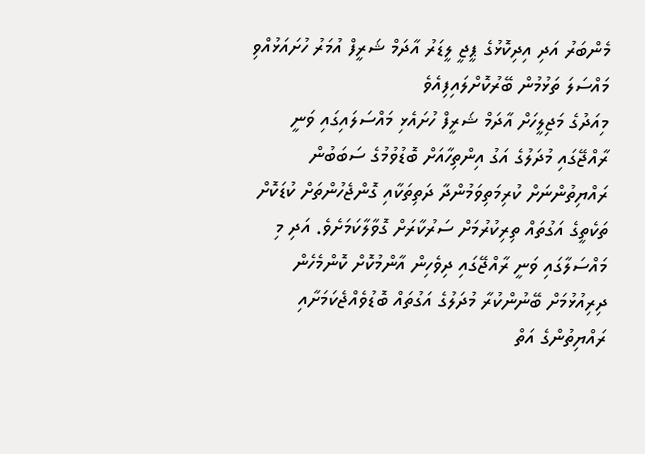މެންބަރު އަދި އިދިކޮޅުގެ ޕީޖީ ލީޑަރު އާދަމް ޝަރީފް އުމަރު ހުށައަޅުއްވި މައްސަލަ ތަޅުމުން ބޭރުކޮށްލައިފިއެވެ
މިއަދުގެ މަޖިލީހަށް އާދަމް ޝަރީފް ހުށައެޅި މައްސަލައިގައި ވަނީ ރާއްޖޭގައި މުދަލުގެ އަގު އިންތިހާއަށް ބޮޑުވުމުގެ ސަބަބުން ރައްޔިތުންނަށް ކުރިމަތިވަމުންދާ ދަތިތަކާއި ގޮންޖެހުންތަށް ކުޑަކޮށް ތަކެތީގެ އަގުތައް ތިރިކުރުމަށް ސަރުކާރަށް ގޮވާލާކަމަށެވެ. އަދި މި މައްސަލާގައި ވަނީ ރާއްޖޭގައި ދިވެހިން އާންމުކޮށް ކޮންމެހެން ދިރިއުޅުމަށް ބޭނުންކުރާ މުދަލުގެ އަގުތައް ބޮޑުވެއްޖެކަމަށާއި ރައްޔިތުންގެ އަތް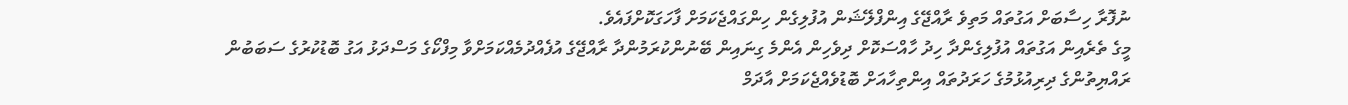ނުފޮރާ ހިސާބަށް އަގުތައް މަތިވެ ރާއްޖޭގެ އިންފްލޭޝަން އުފުލިގެން ހިންގައްޖެކަމަށް ފާހަގަކޮށްފައެވެ.
މީގެ ތެރެއިން އަގުތައް އުފުލިގެންދާ ހިދު ހާއްސަކޮށް ދިވެހިން އެންމެ ގިނައިން ބޭނުންކުރަމުންދާ ރާއްޖޭގެ އުފެއްދުމެއްކަމަށްވާ މިފްކޯގެ މަސްދަޅު އަގު ބޮޑުކުރުގެ ސަބަބުން ރައްޔިތުންގެ ދިރިއުޅުމުގެ ހަރަދުތައް އިންތިހާއަށް ބޮޑުވެއްޖެކަމަށް އާދަމް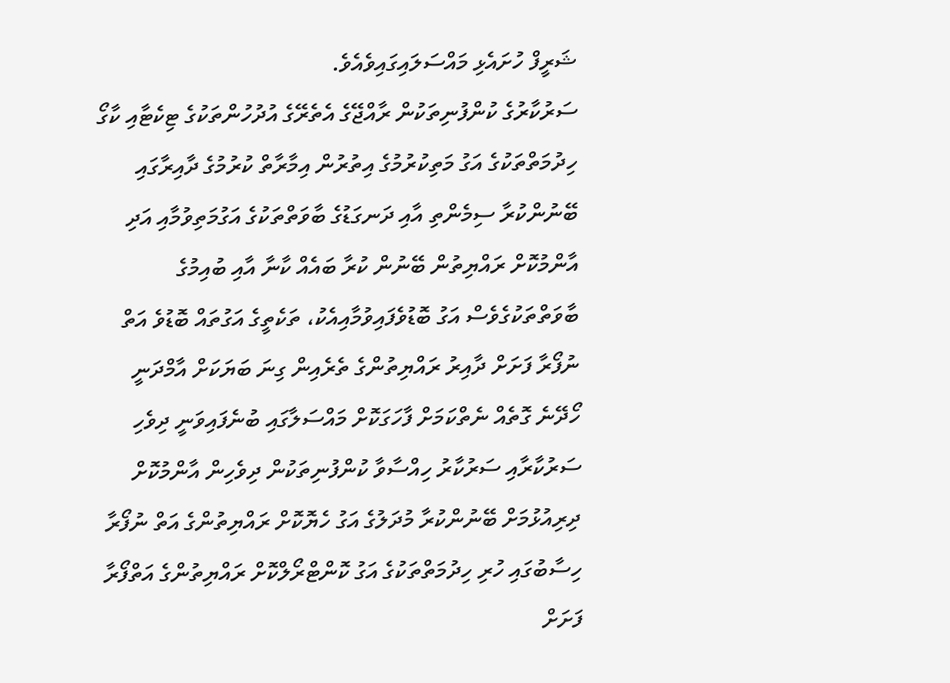ޝަރީފް ހުށައެޅި މައްސަލައިގައިވެއެވެ.
ސަރުކާރުގެ ކުންފުނިތަކުން ރާއްޖޭގެ އެތެރޭގެ އުދުހުންތަކުގެ ޓިކެޓާއި ކާގޯ ހިދުމަތްތަކުގެ އަގު މަތިކުރުމުގެ އިތުރުން އިމާރާތް ކުރުމުގެ ދާއިރާގައި ބޭނުންކުރާ ސިމެންތި އާއި ދަނގަޑުގެ ބާވަތްތަކުގެ އަގުމަތިވުމާއި އަދި އާންމުކޮށް ރައްޔިތުން ބޭނުން ކުރާ ބައެއް ކާނާ އާއި ބުއިމުގެ ބާވަތްތަކުގެވެސް އަގު ބޮޑުވެފައިވުމާއިއެކު، ތަކެތީގެ އަގުތައް ބޮޑުވެ އަތް ނުފޯރާ ފަށަށް ދާއިރު ރައްޔިތުންގެ ތެރެއިން ގިނަ ބަޔަކަށް އާމްދަނީ ހޯދޭނެ ގޮތެއް ނެތްކަމަށް ފާހަގަކޮށް މައްސަލާގައި ބުނެފައިވަނީ ދިވެހި ސަރުކާރާއި ސަރުކާރު ހިއްސާވާ ކުންފުނިތަކުން ދިވެހިން އާންމުކޮށް ދިރިއުޅުމަށް ބޭނުންކުރާ މުދަލުގެ އަގު ހެޔޮކޮށް ރައްޔިތުންގެ އަތް ނުފޯރާ ހިސާބުގައި ހުރި ހިދުމަތްތަކުގެ އަގު ކޮންޓްރޯލްކޮށް ރައްޔިތުންގެ އަތްފޯރާ ފަށަށް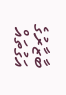ބާޒާރުގެ އަގުތައް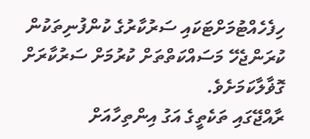ހިފެހެއްޓުމަށްޓަކައި ސަރުކާރުގެ ކުންފުނިތަކުން ކުރަންޖެހޭ މަސައްކަތްތަށް ކުރުމަށް ސަރުކާރަށް ގޮޥާލާކަމަށެވެ.
ރާއްޖޭގައި ތަކެތީގެ އަގު އިންތިހާއަށް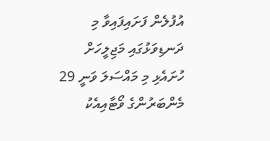އުފުލެން ފަށައިފައިވާ މި ދަނޑިވަޅުގައި މަޖިލީހަށް ހުށައެޅި މި މައްސަލަ ވަނީ 29 މެންބަރުންގެ ވޯޓާއިއެކު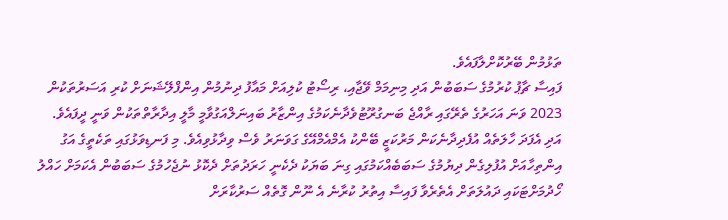ތަޅުމުން ބޭރުކޮށްލާފައެވެ.
ފައިސާ ޗާޕު ކުރުމުގެ ސަބަބުން އަދި މިނިމަމް ވޭޖާއި، ރިސޯޓު ކުލިއަށް މައާފު ދިނުމުން އިންފްލޭޝަނަށް ކުރި އަސަރުތަކުން 2023 ވަނަ އަހަރުގެ ތެރޭގައި ރާއްޖެ ބަނގުރޫޓުވެދާނެކަމުގެ އިންޒާރު ބައިނަލްއަގުވާމީ މާލީ އިދާރާތްތަކުން ވަނީ ދީފައެވެ. އަދި އެފަދަ ހާލަތެއް އުފެދިދާނެކަން މަރުކަޒީ ބޭންކު އެމްއެމްއޭގެ ގަވަނަރު ވެސް ވިދާޅުވިއެވެ. މި ފަނޑިވަޅުގައި ތަކެތީގެ އަގު އިންތިހާއަށް އުފުލިގެން ދިޔުމުގެ ސަބަބެއްކަމުގައި ގިނަ ބަޔަކު ދެކެނީ ހަރަދުތަށް ދެކޮޅު ނުޖެހުމުގެ ސަބަބުން އެކަމަށް ހައްލު ހޯދުމަށްޓަކައި ދައުލަތަށް އެތެރެވާ ފައިސާ އިތުރު ކުރާނެ އެ ނޫން ގޮތެއް ސަރުކާރަށް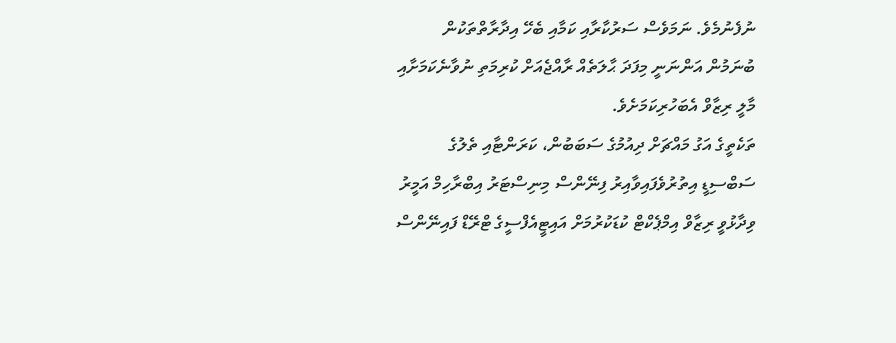ނުފެނުމެވެ. ނަމަވެސް ސަރުކާރާއި ކަމާއި ބެހޭ އިދާރާތްތަކުން ބުނަމުން އަންނަނީ މިފަދަ ޙާލަތެއް ރާއްޖެއަށް ކުރިމަތި ނުވާނެކަމަށާއި މާލީ ރިޒާވް އެބަހުރިކަމަށެވެ.
ތަކެތީގެ އަގު މައްޗަށް ދިއުމުގެ ސަބަބުން، ކަރަންޓާއި ތެލުގެ ސަބްސިޑީ އިތުރުވެފައިވާއިރު ފިނޭންސް މިނިސްޓަރު އިބްރާހިމް އަމީރު ވިދާޅުވީ ރިޒާވް އިމްޕެކްޓް ކުޑަކުރުމަށް އައިޓީއެފްސީގެ ޓްރޭޑް ފައިނޭންސް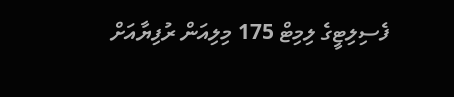ފެސިލިޓީގެ ލިމިޓް 175 މިލިއަން ރުފިޔާއަށް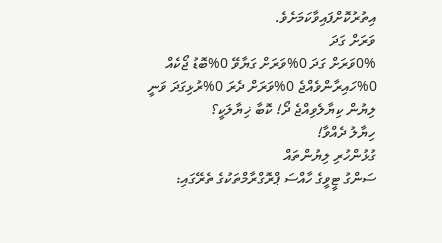އިތުރުކޮށްފައިވާކަމަށެވެ.
ވަރަށް ގަދަ
0%ވަރަށް ގަދަ 0%ވަރަށް ގަޔާވޭ 0%ބޮޑު ޖޯކެއް 0%ހައިރާންވެއްޖެ 0%ވަރަށް ދެރަ 0%ރުޅިގަދަ ވަނީ
ލިޔުން ކިޔާލެވިއްޖެ ދޯ! ކޮބާ ޚިޔާލަކީ؟
ހިޔާލު ދެއްވާ!
ގުޅުންހުރި ލިޔުންތައް
ސަންގު ޓީވީގެ ހާއްސަ ޕްރޮގްރާމްތަކުގެ ތެރޭގައި: